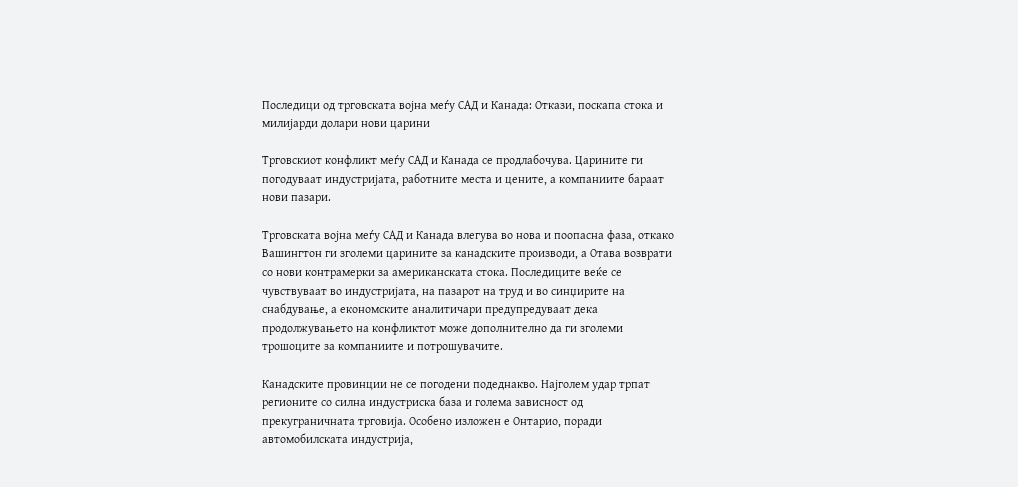Последици од трговската војна меѓу САД и Канада: Откази, поскапа стока и милијарди долари нови царини

Трговскиот конфликт меѓу САД и Канада се продлабочува. Царините ги погодуваат индустријата, работните места и цените, а компаниите бараат нови пазари.

Трговската војна меѓу САД и Канада влегува во нова и поопасна фаза, откако Вашингтон ги зголеми царините за канадските производи, а Отава возврати со нови контрамерки за американската стока. Последиците веќе се чувствуваат во индустријата, на пазарот на труд и во синџирите на снабдување, а економските аналитичари предупредуваат дека продолжувањето на конфликтот може дополнително да ги зголеми трошоците за компаниите и потрошувачите.

Канадските провинции не се погодени подеднакво. Најголем удар трпат регионите со силна индустриска база и голема зависност од прекуграничната трговија. Особено изложен е Онтарио, поради автомобилската индустрија,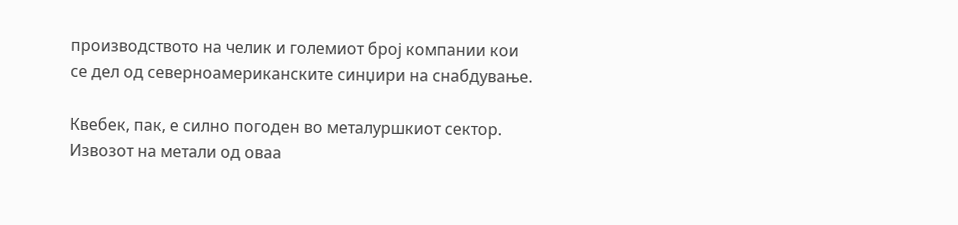производството на челик и големиот број компании кои се дел од северноамериканските синџири на снабдување.

Квебек, пак, е силно погоден во металуршкиот сектор. Извозот на метали од оваа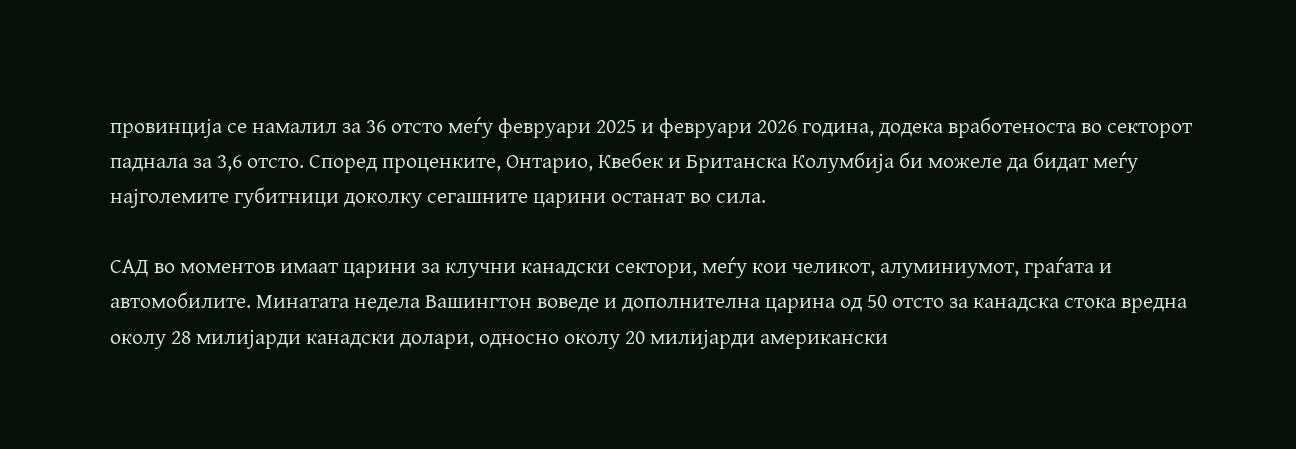провинција се намалил за 36 отсто меѓу февруари 2025 и февруари 2026 година, додека вработеноста во секторот паднала за 3,6 отсто. Според проценките, Онтарио, Квебек и Британска Колумбија би можеле да бидат меѓу најголемите губитници доколку сегашните царини останат во сила.

САД во моментов имаат царини за клучни канадски сектори, меѓу кои челикот, алуминиумот, граѓата и автомобилите. Минатата недела Вашингтон воведе и дополнителна царина од 50 отсто за канадска стока вредна околу 28 милијарди канадски долари, односно околу 20 милијарди американски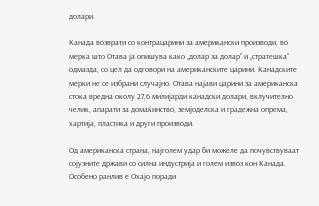долари.

Канада возврати со контрацарини за американски производи, во мерка што Отава ја опишува како „долар за долар“ и „стратешка“ одмазда, со цел да одговори на американските царини. Канадските мерки не се избрани случајно. Отава најави царини за американска стока вредна околу 27,6 милијарди канадски долари, вклучително челик, апарати за домаќинство, земјоделска и градежна опрема, хартија, пластика и други производи.

Од американска страна, најголем удар би можеле да почувствуваат сојузните држави со силна индустрија и голем извоз кон Канада. Особено ранлив е Охајо поради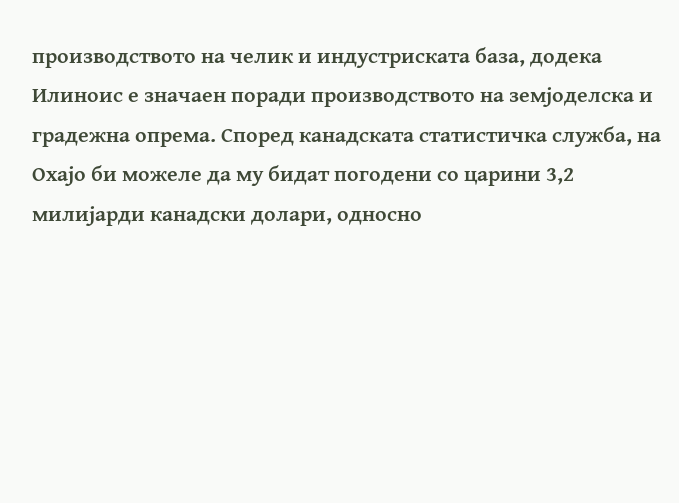производството на челик и индустриската база, додека Илиноис е значаен поради производството на земјоделска и градежна опрема. Според канадската статистичка служба, на Охајо би можеле да му бидат погодени со царини 3,2 милијарди канадски долари, односно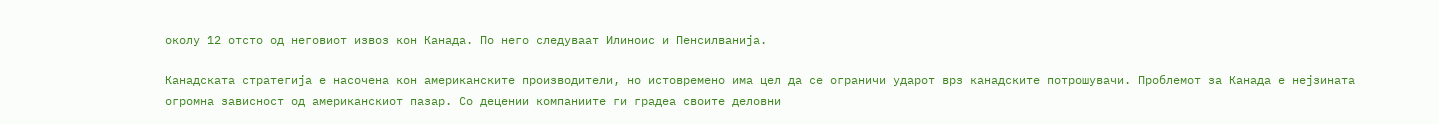околу 12 отсто од неговиот извоз кон Канада. По него следуваат Илиноис и Пенсилванија.

Канадската стратегија е насочена кон американските производители, но истовремено има цел да се ограничи ударот врз канадските потрошувачи. Проблемот за Канада е нејзината огромна зависност од американскиот пазар. Со децении компаниите ги градеа своите деловни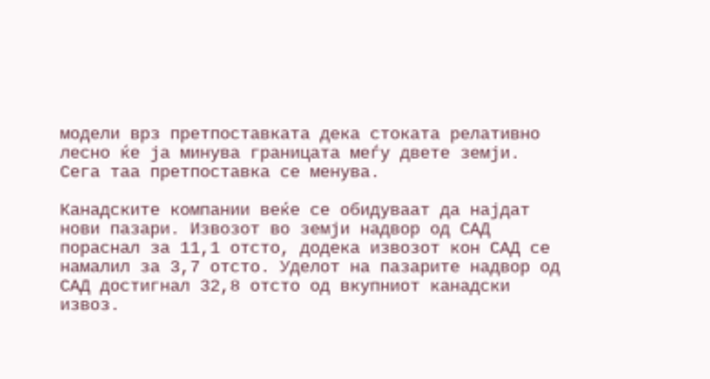модели врз претпоставката дека стоката релативно лесно ќе ја минува границата меѓу двете земји. Сега таа претпоставка се менува.

Канадските компании веќе се обидуваат да најдат нови пазари. Извозот во земји надвор од САД пораснал за 11,1 отсто, додека извозот кон САД се намалил за 3,7 отсто. Уделот на пазарите надвор од САД достигнал 32,8 отсто од вкупниот канадски извоз.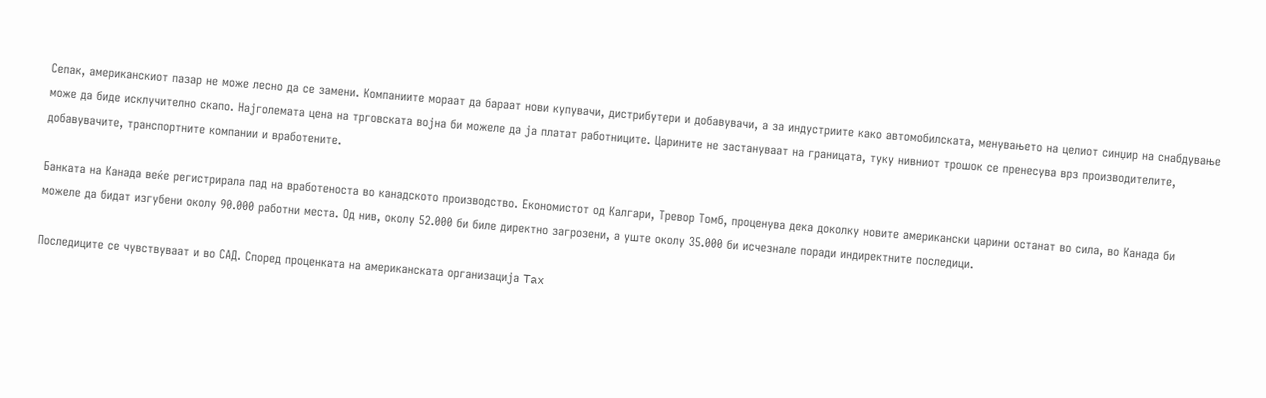Сепак, американскиот пазар не може лесно да се замени. Компаниите мораат да бараат нови купувачи, дистрибутери и добавувачи, а за индустриите како автомобилската, менувањето на целиот синџир на снабдување може да биде исклучително скапо. Најголемата цена на трговската војна би можеле да ја платат работниците. Царините не застануваат на границата, туку нивниот трошок се пренесува врз производителите, добавувачите, транспортните компании и вработените.

Банката на Канада веќе регистрирала пад на вработеноста во канадското производство. Економистот од Калгари, Тревор Томб, проценува дека доколку новите американски царини останат во сила, во Канада би можеле да бидат изгубени околу 90.000 работни места. Од нив, околу 52.000 би биле директно загрозени, а уште околу 35.000 би исчезнале поради индиректните последици.

Последиците се чувствуваат и во САД. Според проценката на американската организација Tax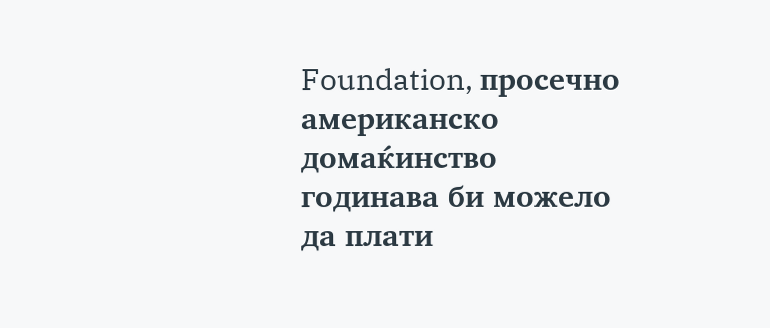Foundation, просечно американско домаќинство годинава би можело да плати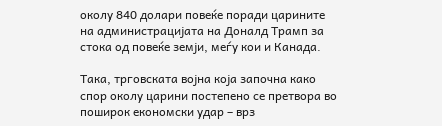околу 840 долари повеќе поради царините на администрацијата на Доналд Трамп за стока од повеќе земји, меѓу кои и Канада.

Така, трговската војна која започна како спор околу царини постепено се претвора во поширок економски удар – врз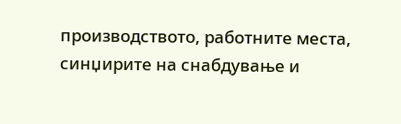производството, работните места, синџирите на снабдување и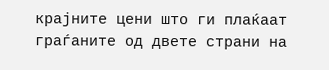крајните цени што ги плаќаат граѓаните од двете страни на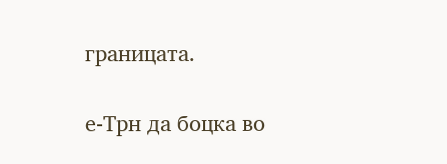границата.

е-Трн да боцка во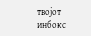твојот инбокс